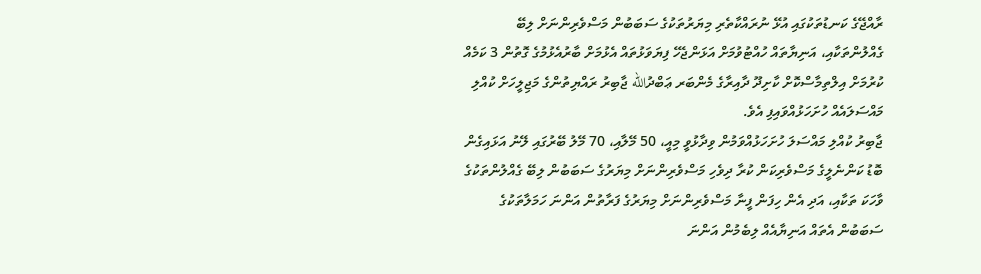ރާއްޖޭގެ ކަނޑުތަކުގައި އުޅޭ ނުރައްކާތެރި މިޔަރުތަކުގެ ސަބަބުން މަސްވެރިންނަށް ލިބޭ ގެއްލުންތަކާއި، އަނިޔާތައް ހުއްޓުވުމަށް އަޅަންޖެހޭ ފިޔަވަޅުތައް އެޅުމަށް ބާރުއެޅުމުގެ ގޮތުން 3 ކަމެއް ކުރުމަށް އިލްތިމާސްކޮށް ކާށިދޫ ދާއިރާގެ މެންބަރ ޢަބްދުالله ޖާބިރު ރައްޔިތުންގެ މަޖިލީހަށް ކުއްލި މައްސަލައެއް ހުށަހަޅުއްވައިފި އެވެ.
ޖާބިރު ކުއްލި މައްސަލަ ހުށަހަޅުއްވަމުން ވިދާޅުވީ މިއީ، 50 މޭލާއި، 70 މޭލު ބޭރުގައި ލޭނު އަޅައިގެން ބޮޑު ކަންނެލީގެ މަސްވެރިކަން ކުރާ ދިވެހި މަސްވެރިންނަށް މިޔަރުގެ ސަބަބުން ލިބޭ ގެއްލުންތަކުގެ ވާހަކަ ތަކާއި، އަދި އެން ހިފަން ފީނާ މަސްވެރިންނަށް މިޔަރުގެ ފަރާތުން އަންނަ ހަމަލާތަކުގެ ސަބަބުން އެތައް އަނިޔާއެއް ލިބެމުން އަންނަ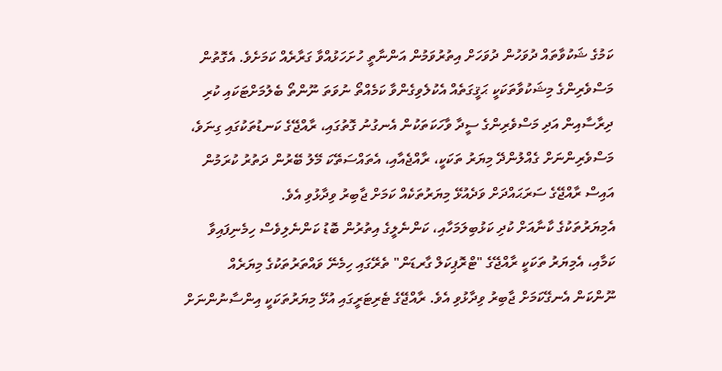ކަމުގެ ޝަކުވާތައް ދުވަހުން ދުވަހަށް އިތުރުވަމުން އަންނާތީ ހުށަހަޅުއްވާ ގަރާރެއް ކަމަށެވެ. އެގޮތުން މަސްވެރިންގެ މިޝަކުވާތަކަކީ ޙަޤީގަތެއް އެކުލެވިގެންވާ ކަމެއްތޯ ނުވަތަ ނޫންތޯ ބެލުމަށްޓަކައި ކުރި ދިރާސާއިން އަދި މަސްވެރިންގެ ސީދާ ވާހަކަތަކުން އެނގުނު ގޮތުގައި، ރާއްޖޭގެ ކަނޑުތަކުގައި ގިނަވެ، މަސްވެރިންނަށް ގެއްލުންދޭ މިޔަރު ތަކަކީ، ރާއްޖެއާއި، އެތައްސަތޭކަ މޭލު ބޭރުން ދަތުރު ކުރަމުން އައިސް ރާއްޖޭގެ ސަރަޙައްދަށް ވަދެއުޅޭ މިޔަރުތަކެއް ކަމަށް ޖާބިރު ވިދާޅުވި އެވެ.
އެމިޔަރުތަކުގެ ކާނާއަށް ކުދި ކަޅުބިލަމަހާއި، ކަންނެލީގެ އިތުރުން ބޮޑު ކަންނެލިވެސް ހިމެނިފައިވާ ކަމާއި، އެމިޔަރު ތަކަކީ ރާއްޖޭގެ "ޓްރޮޕިކަލް ގާރޑަން" ތެރޭގައި ހިމެނޭ ވައްތަރުތަކުގެ މިޔަރެއް ނޫންކަން އެނގޭކަމަށް ޖާބިރު ވިދާޅުވި އެވެ. ރާއްޖޭގެ ޓެރިޓަރީގައި އުޅޭ މިޔަރުތަކަކީ އިންސާނުންނަށް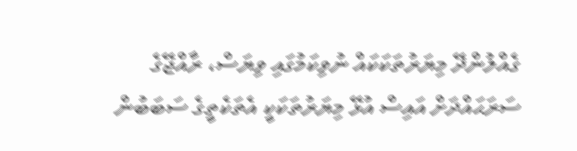ގެއްލުންދޭ މިޔަރުތަކަކައް ނުވިކަމުގައި ވިޔަސް، ރާއްޖޭގެ ސަރަޙައްދަށް އައިސް އުޅޭ މިޔަރުތަކަކީ އެތަކެތީގެ ސަބަބުން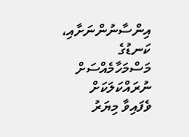އިންސާނުންނަށާއި، ކަނޑުގެ މަސްމަހާމެއްސަށް ނުރައްކަލަކަށް ވެފައިވާ މިޔަރު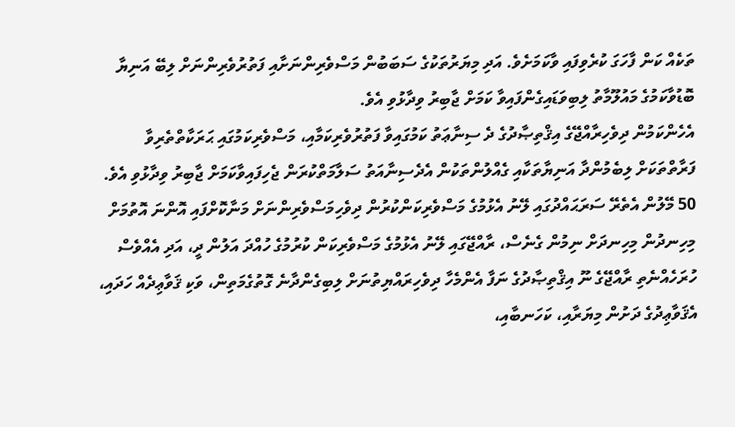ތަކެއް ކަން ފާހަގަ ކުރެވިފައި ވާކަމަށެވެ. އަދި މިޔަރުތަކުގެ ސަބަބުން މަސްވެރިންނަށާއި ފަތުރުވެރިންނަށް ލިބޭ އަނިޔާ ބޮޑުވާކަމުގެ މައުލޫމާތު ލިބިވަޑައިގެންފައިވާ ކަމަށް ޖާބިރު ވިދާޅުވި އެވެ.
އެހެންކަމުން ދިވެހިރާއްޖޭގެ އިޤްތިޞާދުގެ ދެ ސިނާޢަތު ކަމުގައިވާ ފަތުރުވެރިކަމާއި، މަސްވެރިކަމުގައި ޙަރަކާތްތެރިވާ ފަރާތްތަކަށް ލިބެމުންދާ އަނިޔާތަކާއި ގެއްލުންތަކުން އެދެސިނާއަތު ސަލާމަތްކުރަން ޖެހިފައިވާކަމަށް ޖާބިރު ވިދާޅުވި އެވެ.
50 މޭލުން އެތެރޭ ސަރަޙައްދުގައި ލޭނު އެޅުމުގެ މަސްވެރިކަންކުރުން ދިވެހިމަސްވެރިންނަށް މަނާކޮށްފައި އޮންނަ އޮތުމަށް މިހިނދުން މިހިނދަށް ނިމުން ގެނެސް، ރާއްޖޭގައި ލޭނު އެޅުމުގެ މަސްވެރިކަން ކުރުމުގެ ހުއްދަ އަލުން ދީ، އަދި އެއްވެސް ހުރަހެއްނެތި ރާއްޖޭގެ ނޫ އިޤްތިޞާދުގެ ނަފާ އެންމެހާ ދިވެހިރައްޔިތުނަށް ލިބިގެންދާނެ ގޮތުގެމަތިން، ވަކި ޤަވާޢިދެއް ހަދައި، އެޤަވާޢިދުގެ ދަށުން މިޔަރާއި، ކަހަނބާއި،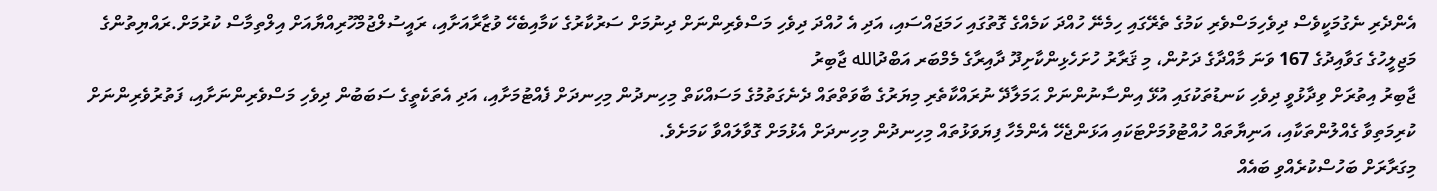އެންދެރި ނެގުމަކީވެސް ދިވެހިމަސްވެރި ކަމުގެ ތެރޭގައި ހިމެނޭ ހުއްދަ ކަމެއްގެ ގޮތުގައި ހަމަޖައްސައި، އަދި އެ ހުއްދަ ދިވެހި މަސްވެރިންނަށް ދިނުމަށް ސަރުކާރުގެ ކަމާއިބެހޭ ވުޒާރާއަށާއި، ރައީސުލްޖުމްހޫރިއްޔާއަށް އިލްތިމާސް ކުރުމަށް.ރައްޔިތުންގެ މަޖިލީހުގެ ގަވާއިދުގެ 167 ވަނަ މާއްދާގެ ދަށުން، މި ޤަރާރު ހުށަހެޅިންކާށިދޫ ދާއިރާގެ މެމްބަރ އަބްދުالله ޖާބިރު
ޖާބިރު އިތުރަށް ވިދާޅުވީ ދިވެހި ކަނޑުތަކުގައި އުޅޭ އިންސާނުންނަށް ޙަމަލާދޭ ނުރައްކާތެރި މިޔަރުގެ ބާވަތްތައް ދެނެގަތުމުގެ މަސައްކަތް މިހިނދުން މިހިނދަށް ފެއްޓުމަށާއި، އަދި އެތަކެތީގެ ސަބަބުން ދިވެހި މަސްވެރިންނަށާއި، ފަތުރުވެރިންނަށް ކުރިމަތިވާ ގެއްލުންތަކާއި، އަނިޔާތައް ހުއްޓުވުމަށްޓަކައި އަޅަންޖެހޭ އެންމެހާ ފިޔަވަޅުތައް މިހިނދުން މިހިނދަށް އެޅުމަށް ގޮވާލައްވާ ކަމަށެވެ.
މިގަރާރަށް ބަހުސްކުރެއްވި ބައެއް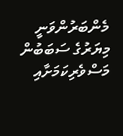މެންބަރުންވަނީ މިޔަރުގެ ސަބަބުން މަސްވެރިކަމަށާއި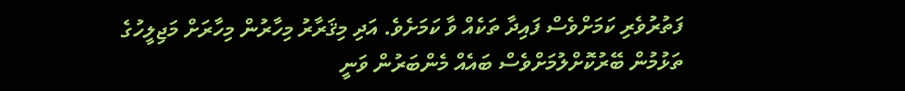ފަތުރުވެރި ކަމަށްވެސް ފައިދާ ތަކެއް ވާ ކަމަށެވެ. އަދި މިޤަރާރު މިހާރުން މިހާރަށް މަޖިލީހުގެ ތަޅުމުން ބޭރުކޮށްލުމަށްވެސް ބައެއް މެންބަރުން ވަނީ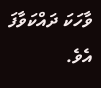ވާހަކަ ދައްކަވާފަ އެވެ.